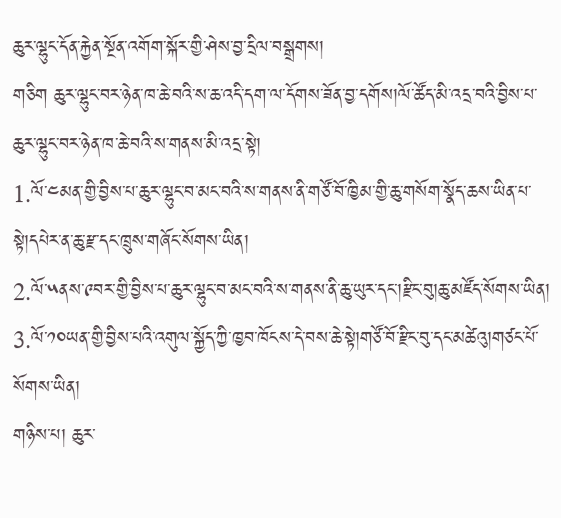ཆུར་ལྷུང་དོན་རྐྱེན་སྔོན་འགོག་སྐོར་གྱི་ཤེས་བྱ་དྲིལ་བསྒྲགས།
གཅིག ཆུར་ལྷུང་བར་ཉེན་ཁ་ཆེ་བའི་ས་ཆ་འདི་དག་ལ་དོགས་ཟོན་བྱ་དགོས།ལོ་ཚོད་མི་འདྲ་བའི་བྱིས་པ་ཆུར་ལྷུང་བར་ཉེན་ཁ་ཆེ་བའི་ས་གནས་མི་འདྲ་སྟེ།
1.ལོ་༤མན་གྱི་བྱིས་པ་ཆུར་ལྷུང་བ་མང་བའི་ས་གནས་ནི་གཙོ་བོ་ཁྱིམ་གྱི་ཆུ་གསོག་སྣོད་ཆས་ཡིན་པ་སྟེ།དཔེར་ན་ཆུ་རྫ་དང་ཁྲུས་གཞོང་སོགས་ཡིན།
2.ལོ་༥ནས་༩བར་གྱི་བྱིས་པ་ཆུར་ལྷུང་བ་མང་བའི་ས་གནས་ནི་ཆུ་ཡུར་དང་།རྫིང་བུ།ཆུ་མཛོད་སོགས་ཡིན།
3.ལོ་༡༠ཡན་གྱི་བྱིས་པའི་འགུལ་སྐྱོད་ཀྱི་ཁྱབ་ཁོངས་དེ་བས་ཆེ་སྟེ།གཙོ་བོ་རྫིང་བུ་དང་མཚེའུ།གཙང་པོ་སོགས་ཡིན།
གཉིས་པ། ཆུར་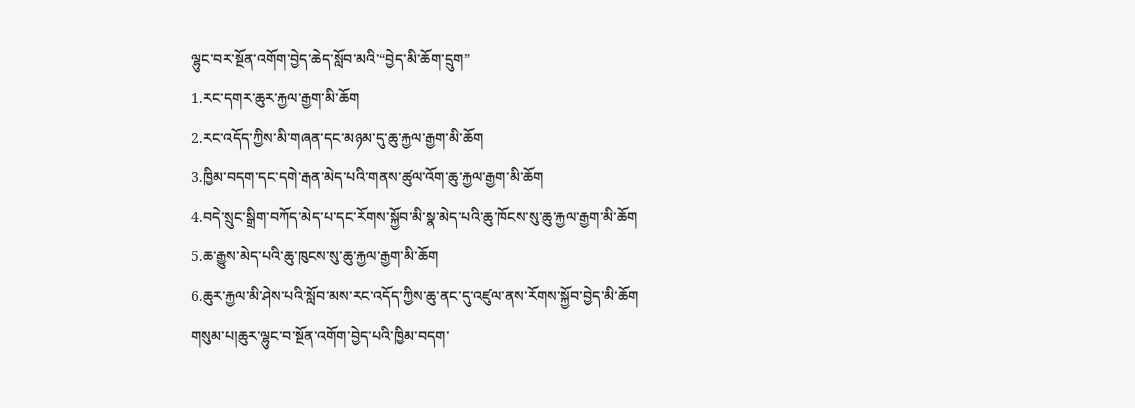ལྷུང་བར་སྔོན་འགོག་བྱེད་ཆེད་སློབ་མའི་“བྱེད་མི་ཆོག་དྲུག”
1.རང་དགར་ཆུར་རྐྱལ་རྒྱག་མི་ཆོག
2.རང་འདོད་ཀྱིས་མི་གཞན་དང་མཉམ་དུ་ཆུ་རྐྱལ་རྒྱག་མི་ཆོག
3.ཁྱིམ་བདག་དང་དགེ་རྒན་མེད་པའི་གནས་ཚུལ་འོག་ཆུ་རྐྱལ་རྒྱག་མི་ཆོག
4.བདེ་སྲུང་སྒྲིག་བཀོད་མེད་པ་དང་རོགས་སྐྱོབ་མི་སྣ་མེད་པའི་ཆུ་ཁོངས་སུ་ཆུ་རྐྱལ་རྒྱག་མི་ཆོག
5.ཆ་རྒྱུས་མེད་པའི་ཆུ་ཁུངས་སུ་ཆུ་རྐྱལ་རྒྱག་མི་ཆོག
6.ཆུར་རྐྱལ་མི་ཤེས་པའི་སློབ་མས་རང་འདོད་ཀྱིས་ཆུ་ནང་དུ་འཛུལ་ནས་རོགས་སྐྱོབ་བྱེད་མི་ཆོག
གསུམ་པ།ཆུར་ལྷུང་བ་སྔོན་འགོག་བྱེད་པའི་ཁྱིམ་བདག་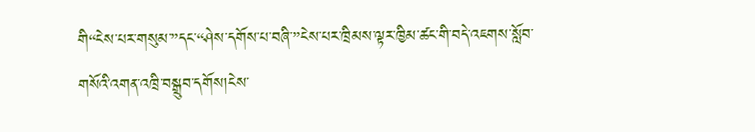གི“ངེས་པར་གསུམ་”དང་“ཤེས་དགོས་པ་བཞི་”ངེས་པར་ཁྲིམས་ལྟར་ཁྱིམ་ཚང་གི་བདེ་འཇགས་སློབ་གསོའི་འགན་འཁྲི་བསྒྲུབ་དགོས།ངེས་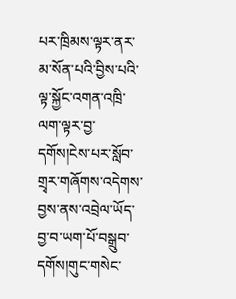པར་ཁྲིམས་ལྟར་ནར་མ་སོན་པའི་བྱིས་པའི་ལྟ་སྐྱོང་འགན་འཁྲི་ལག་ལྟར་བྱ་དགོས།ངེས་པར་སློབ་གྲྭར་གཞོགས་འདེགས་བྱས་ནས་འབྲེལ་ཡོད་བྱ་བ་ཡག་པོ་བསྒྲུབ་དགོས།གུང་གསེང་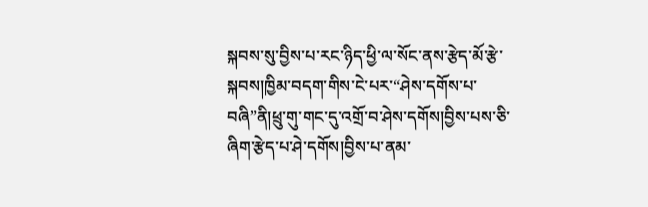སྐབས་སུ་བྱིས་པ་རང་ཉིད་ཕྱི་ལ་སོང་ནས་རྩེད་མོ་རྩེ་སྐབས།ཁྱིམ་བདག་གིས་ངེ་པར་“ཤེས་དགོས་པ་བཞི”ནི།ཕྲུ་གུ་གང་དུ་འགྲོ་བ་ཤེས་དགོས།བྱིས་པས་ཅི་ཞིག་རྩེད་པ་ཤེ་དགོས།བྱིས་པ་ནམ་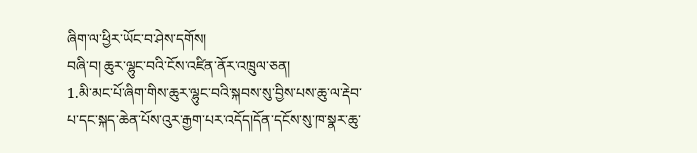ཞིག་ལ་ཕྱིར་ཡོང་བ་ཤེས་དགོས།
བཞི་བ། ཆུར་ལྷུང་བའི་ངོས་འཛིན་ནོར་འཁྲུལ་ཅན།
1.མི་མང་པོ་ཞིག་གིས་ཆུར་ལྷུང་བའི་སྐབས་སུ་བྱིས་པས་ཆུ་ལ་རྡེབ་པ་དང་སྐད་ཆེན་པོས་འུར་རྒྱག་པར་འདོད།དོན་དངོས་སུ་ཁ་སྣར་ཆུ་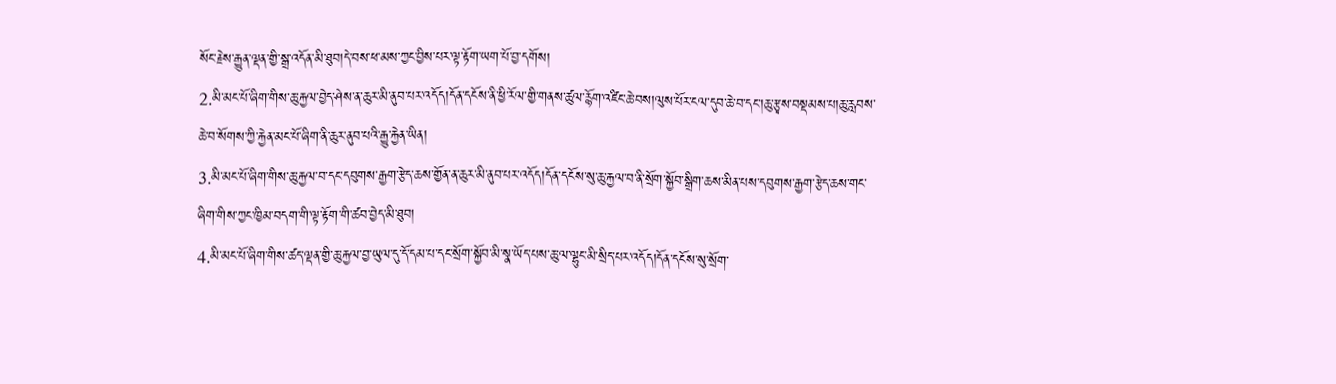སོང་རྗེས་རྒྱུན་ལྡན་གྱི་སྒྲ་འདོན་མི་ཐུབ།དེ་བས་ཕ་མས་ཀྱང་བྱིས་པར་ལྟ་རྟོག་ཡག་པོ་བྱ་དགོས།
2.མི་མང་པོ་ཞིག་གིས་ཆུ་རྐྱལ་བྱེད་ཤེས་ན་ཆུར་མི་ནུབ་པར་འདོད།དོན་དངོས་ནི་ཕྱི་རོལ་གྱི་གནས་ཚུལ་རྙོག་འཛིང་ཆེ་བས།ལུས་པོར་ངལ་དུབ་ཆེ་བ་དང་།ཆུ་རྩྭས་བསྡམས་པ།ཆུ་རླབས་ཆེ་བ་སོགས་ཀྱི་རྐྱེན་མང་པོ་ཞིག་ནི་ཆུར་ནུབ་པའི་རྒྱུ་རྐྱེན་ཡིན།
3.མི་མང་པོ་ཞིག་གིས་ཆུ་རྐྱལ་བ་དང་དབུགས་རྒྱག་རྩེད་ཆས་གྱོན་ན་ཆུར་མི་ནུབ་པར་འདོད།དོན་དངོས་སུ་ཆུ་རྐྱལ་བ་ནི་སྲོག་སྐྱོབ་སྒྲིག་ཆས་མིན་པས་དབུགས་རྒྱག་རྩེད་ཆས་གང་ཞིག་གིས་ཀྱང་ཁྱིམ་བདག་གི་ལྟ་རྟོག་གི་ཚབ་བྱེད་མི་ཐུབ།
4.མི་མང་པོ་ཞིག་གིས་ཚད་ལྡན་གྱི་ཆུ་རྐྱལ་བྱ་ཡུལ་དུ་དོ་དམ་པ་དང་སྲོག་སྐྱོབ་མི་སྣ་ཡོད་པས་ཆུ་ལ་ལྷུང་མི་སྲིད་པར་འདོད།དོན་དངོས་སུ་སྲོག་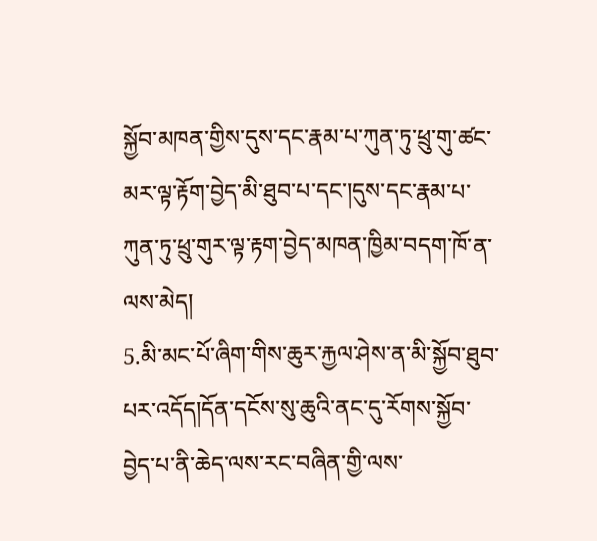སྐྱོབ་མཁན་གྱིས་དུས་དང་རྣམ་པ་ཀུན་ཏུ་ཕྲུ་གུ་ཚང་མར་ལྟ་རྟོག་བྱེད་མི་ཐུབ་པ་དང་།དུས་དང་རྣམ་པ་ཀུན་ཏུ་ཕྲུ་གུར་ལྟ་རྟག་བྱེད་མཁན་ཁྱིམ་བདག་ཁོ་ན་ལས་མེད།
5.མི་མང་པོ་ཞིག་གིས་ཆུར་རྐྱལ་ཤེས་ན་མི་སྐྱོབ་ཐུབ་པར་འདོད།དོན་དངོས་སུ་ཆུའི་ནང་དུ་རོགས་སྐྱོབ་བྱེད་པ་ནི་ཆེད་ལས་རང་བཞིན་གྱི་ལས་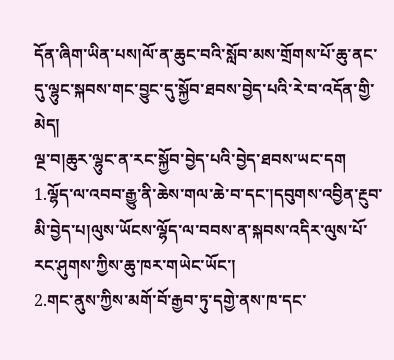དོན་ཞིག་ཡིན་པས།ལོ་ན་ཆུང་བའི་སློབ་མས་གྲོགས་པོ་ཆུ་ནང་དུ་ལྷུང་སྐབས་གང་བྱུང་དུ་སྐྱོབ་ཐབས་བྱེད་པའི་རེ་བ་འདོན་གྱི་མེད།
ལྔ་བ།ཆུར་ལྷུང་ན་རང་སྐྱོབ་བྱེད་པའི་བྱེད་ཐབས་ཡང་དག
1.ལྷོད་ལ་འབབ་རྒྱུ་ནི་ཆེས་གལ་ཆེ་བ་དང་།དབུགས་འབྱིན་རྔུབ་མི་བྱེད་པ།ལུས་ཡོངས་ལྷོད་ལ་བབས་ན་སྐབས་འདིར་ལུས་པོ་རང་ཤུགས་ཀྱིས་ཆུ་ཁར་གཡེང་ཡོང་།
2.གང་ནུས་ཀྱིས་མགོ་བོ་རྒྱབ་ཏུ་དགྱེ་ནས་ཁ་དང་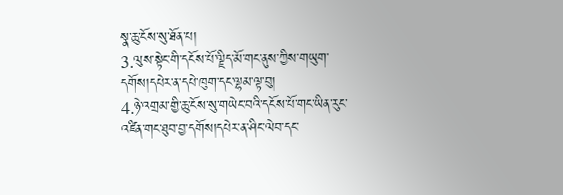སྣ་ཆུ་ངོས་སུ་ཐོན་པ།
3.ལུས་སྟེང་གི་དངོས་པོ་ལྗིད་མོ་གང་ནུས་ཀྱིས་གཡུག་དགོས།དཔེར་ན་དཔེ་ཁུག་དང་ལྷམ་ལྟ་བུ།
4.ཉེ་འགྲམ་གྱི་ཆུ་ངོས་སུ་གཡེང་བའི་དངོས་པོ་གང་ཡིན་རུང་འཛིན་གང་ཐུབ་བྱ་དགོས།དཔེར་ན་ཤིང་ལེབ་དང་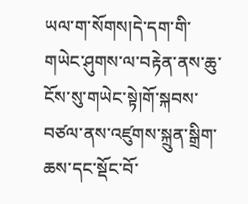ཡལ་ག་སོགས།དེ་དག་གི་གཡེང་ཤུགས་ལ་བརྟེན་ནས་ཆུ་ངོས་སུ་གཡེང་སྟེ།གོ་སྐབས་བཙལ་ནས་འཛུགས་སྐྲུན་སྒྲིག་ཆས་དང་སྡོང་བོ་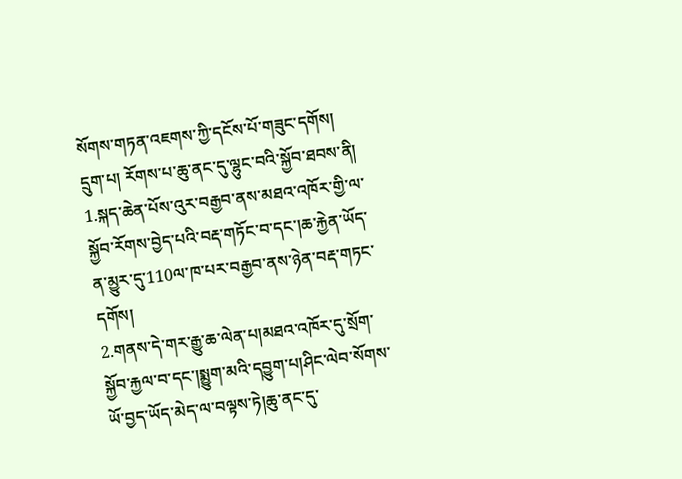སོགས་གཏན་འཇགས་ཀྱི་དངོས་པོ་གཟུང་དགོས།
དྲུག་པ། རོགས་པ་ཆུ་ནང་དུ་ལྷུང་བའི་སྐྱོབ་ཐབས་ནི།
1.སྐད་ཆེན་པོས་འུར་བརྒྱབ་ནས་མཐའ་འཁོར་གྱི་ལ་སྐྱོབ་རོགས་བྱེད་པའི་བརྡ་གཏོང་བ་དང་།ཆ་རྐྱེན་ཡོད་ན་མྱུར་དུ་110ལ་ཁ་པར་བརྒྱབ་ནས་ཉེན་བརྡ་གཏང་དགོས།
2.གནས་དེ་གར་རྒྱུ་ཆ་ལེན་པ།མཐའ་འཁོར་དུ་སྲོག་སྐྱོབ་རྐྱལ་བ་དང་།སྨྱུག་མའི་དབྱུག་པ།ཤིང་ལེབ་སོགས་ཡོ་བྱད་ཡོད་མེད་ལ་བལྟས་ཏེ།ཆུ་ནང་དུ་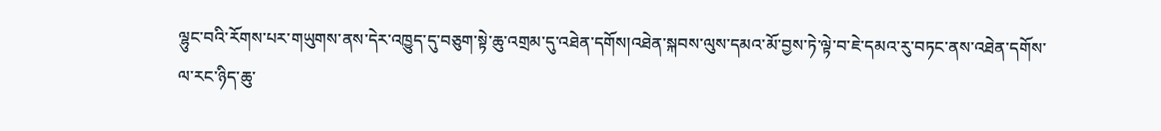ལྷུང་བའི་རོགས་པར་གཡུགས་ནས་དེར་འཁྱུད་དུ་བཅུག་སྟེ་ཆུ་འགྲམ་དུ་འཐེན་དགོས།འཐེན་སྐབས་ལུས་དམའ་མོ་བྱས་ཏེ་ལྟེ་བ་ཇེ་དམའ་རུ་བཏང་ནས་འཐེན་དགོས་ལ་རང་ཉིད་ཆུ་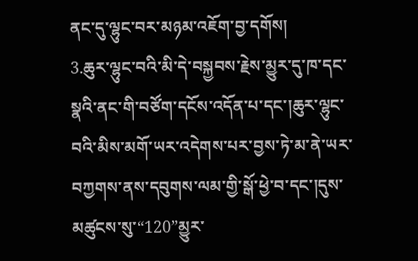ནང་དུ་ལྷུང་བར་མཉམ་འཇོག་བྱ་དགོས།
3.ཆུར་ལྷུང་བའི་མི་དེ་བསྐྱབས་རྗེས་མྱུར་དུ་ཁ་དང་སྣའི་ནང་གི་བཙོག་དངོས་འདོན་པ་དང་།ཆུར་ལྷུང་བའི་མིས་མགོ་ཡར་འདེགས་པར་བྱས་ཏེ་མ་ནེ་ཡར་བཀྱགས་ནས་དབུགས་ལམ་གྱི་སྒོ་ཕྱེ་བ་དང་།དུས་མཚུངས་སུ་“120”མྱུར་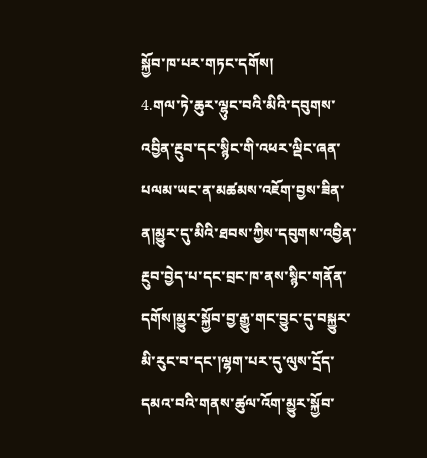སྐྱོབ་ཁ་པར་གཏང་དགོས།
4.གལ་ཏེ་ཆུར་ལྷུང་བའི་མིའི་དབུགས་འབྱིན་རྔུབ་དང་སྙིང་གི་འཕར་ལྡིང་ཞན་པལམ་ཡང་ན་མཚམས་འཇོག་བྱས་ཟིན་ན།མྱུར་དུ་མིའི་ཐབས་ཀྱིས་དབུགས་འབྱིན་རྔུབ་བྱེད་པ་དང་བྲང་ཁ་ནས་སྙིང་གནོན་དགོས།མྱུར་སྐྱོབ་བྱ་རྒྱུ་གང་བྱུང་དུ་བསྐྱུར་མི་རུང་བ་དང་།ལྷག་པར་དུ་ལུས་དྲོད་དམའ་བའི་གནས་ཚུལ་འོག་མྱུར་སྐྱོབ་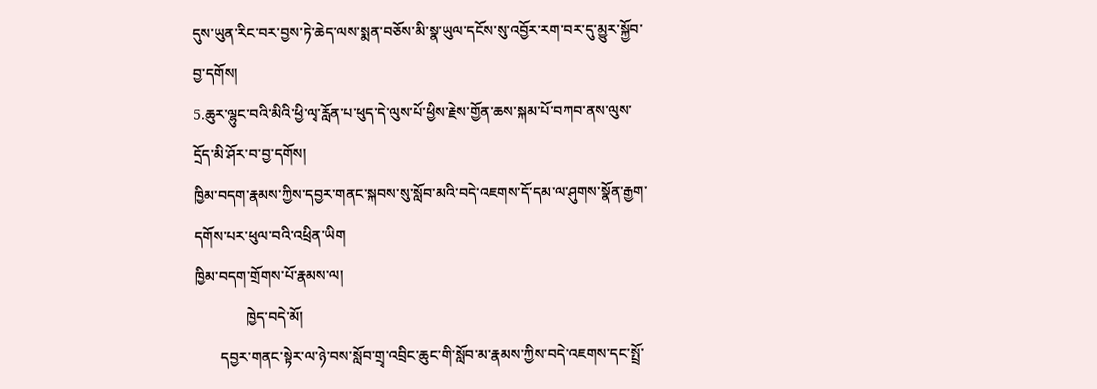དུས་ཡུན་རིང་བར་བྱས་ཏེ་ཆེད་ལས་སྨན་བཅོས་མི་སྣ་ཡུལ་དངོས་སུ་འབྱོར་རག་བར་དུ་མྱུར་སྐྱོབ་བྱ་དགོས།
5.ཆུར་ལྷུང་བའི་མིའི་ཕྱི་ལྭ་རློན་པ་ཕུད་དེ་ལུས་པོ་ཕྱིས་རྗེས་གྱོན་ཆས་སྐམ་པོ་བཀབ་ནས་ལུས་དྲོད་མི་ཤོར་བ་བྱ་དགོས།
ཁྱིམ་བདག་རྣམས་ཀྱིས་དབྱར་གནང་སྐབས་སུ་སློབ་མའི་བདེ་འཇགས་དོ་དམ་ལ་ཤུགས་སྣོན་རྒྱག་
དགོས་པར་ཕུལ་བའི་འཕྲིན་ཡིག
ཁྱིམ་བདག་གྲོགས་པོ་རྣམས་ལ།
              ཁྱེད་བདེ་མོ།
       དབྱར་གནང་སྟེར་ལ་ཉེ་བས་སློབ་གྲྭ་འབྲིང་ཆུང་གི་སློབ་མ་རྣམས་ཀྱིས་བདེ་འཇགས་དང་སྤྲོ་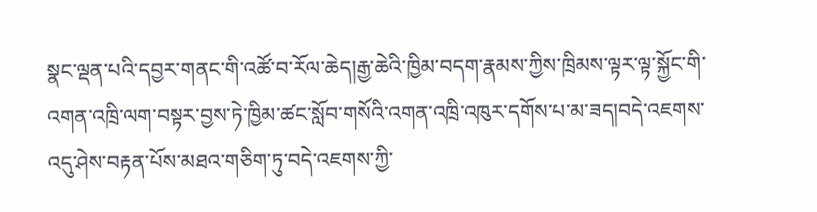སྣང་ལྡན་པའི་དབྱར་གནང་གི་འཚོ་བ་རོལ་ཆེད།རྒྱ་ཆེའི་ཁྱིམ་བདག་རྣམས་ཀྱིས་ཁྲིམས་ལྟར་ལྟ་སྐྱོང་གི་འགན་འཁྲི་ལག་བསྟར་བྱས་ཏེ་ཁྱིམ་ཚང་སློབ་གསོའི་འགན་འཁྲི་འཁུར་དགོས་པ་མ་ཟད།བདེ་འཇགས་འདུ་ཤེས་བརྟན་པོས་མཐའ་གཅིག་ཏུ་བདེ་འཇགས་ཀྱི་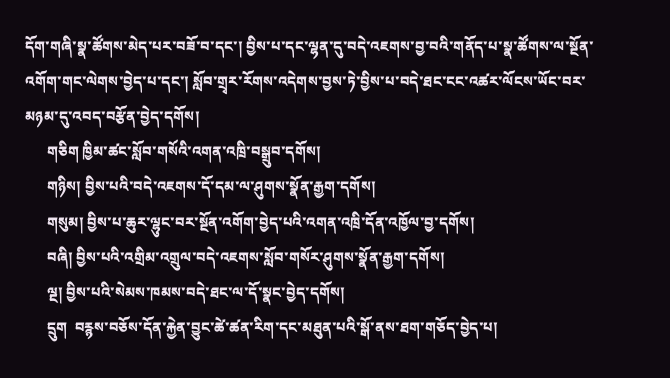དོག་གཞི་སྣ་ཚོགས་མེད་པར་བཟོ་བ་དང་། བྱིས་པ་དང་ལྷན་དུ་བདེ་འཇགས་བྱ་བའི་གནོད་པ་སྣ་ཚོགས་ལ་སྔོན་འགོག་གང་ལེགས་བྱེད་པ་དང་། སློབ་གྲྭར་རོགས་འདེགས་བྱས་ཏེ་བྱིས་པ་བདེ་ཐང་ངང་འཚར་ལོངས་ཡོང་བར་མཉམ་དུ་འབད་བརྩོན་བྱེད་དགོས།
      གཅིག ཁྱིམ་ཚང་སློབ་གསོའི་འགན་འཁྲི་བསྒྲུབ་དགོས།
      གཉིས། བྱིས་པའི་བདེ་འཇགས་དོ་དམ་ལ་ཤུགས་སྣོན་རྒྱག་དགོས།
      གསུམ། བྱིས་པ་ཆུར་ལྷུང་བར་སྔོན་འགོག་བྱེད་པའི་འགན་འཁྲི་དོན་འཁྱོལ་བྱ་དགོས།
      བཞི། བྱིས་པའི་འགྲིམ་འགྲུལ་བདེ་འཇགས་སློབ་གསོར་ཤུགས་སྣོན་རྒྱག་དགོས།
      ལྔ། བྱིས་པའི་སེམས་ཁམས་བདེ་ཐང་ལ་དོ་སྣང་བྱེད་དགོས།
      དྲུག  བརྙས་བཅོས་དོན་རྐྱེན་བྱུང་ཚེ་ཚན་རིག་དང་མཐུན་པའི་སྒོ་ནས་ཐག་གཅོད་བྱེད་པ།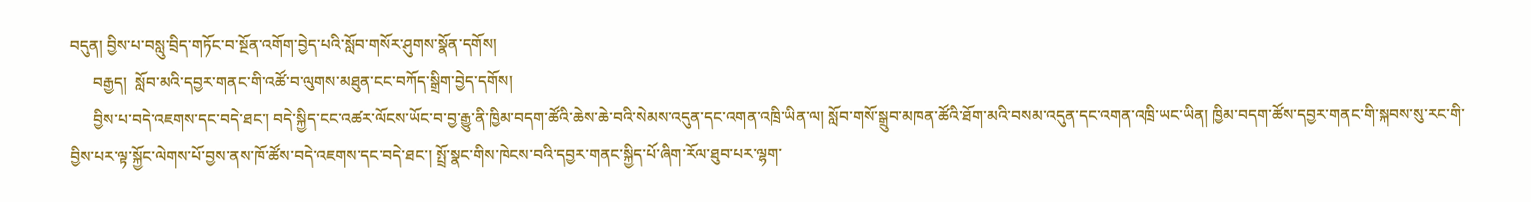བདུན། བྱིས་པ་བསླུ་བྲིད་གཏོང་བ་སྔོན་འགོག་བྱེད་པའི་སློབ་གསོར་ཤུགས་སྣོན་དགོས།
      བརྒྱད།  སློབ་མའི་དབྱར་གནང་གི་འཚོ་བ་ལུགས་མཐུན་ངང་བཀོད་སྒྲིག་བྱེད་དགོས།
      བྱིས་པ་བདེ་འཇགས་དང་བདེ་ཐང་། བདེ་སྐྱིད་ངང་འཚར་ལོངས་ཡོང་བ་བྱ་རྒྱུ་ནི་ཁྱིམ་བདག་ཚོའི་ཆེས་ཆེ་བའི་སེམས་འདུན་དང་འགན་འཁྲི་ཡིན་ལ། སློབ་གསོ་སྒྲུབ་མཁན་ཚོའི་ཐོག་མའི་བསམ་འདུན་དང་འགན་འཁྲི་ཡང་ཡིན། ཁྱིམ་བདག་ཚོས་དབྱར་གནང་གི་སྐབས་སུ་རང་གི་བྱིས་པར་ལྟ་སྐྱོང་ལེགས་པོ་བྱས་ནས་ཁོ་ཚོས་བདེ་འཇགས་དང་བདེ་ཐང་། སྤྲོ་སྣང་གིས་ཁེངས་བའི་དབྱར་གནང་སྐྱིད་པོ་ཞིག་རོལ་ཐུབ་པར་ལྷག་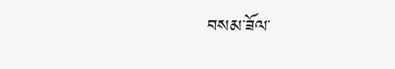བསམ་ཟོལ་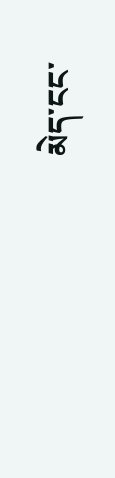མེད་ངང་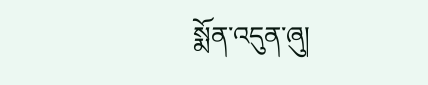སྨོན་འདུན་ཞུ།